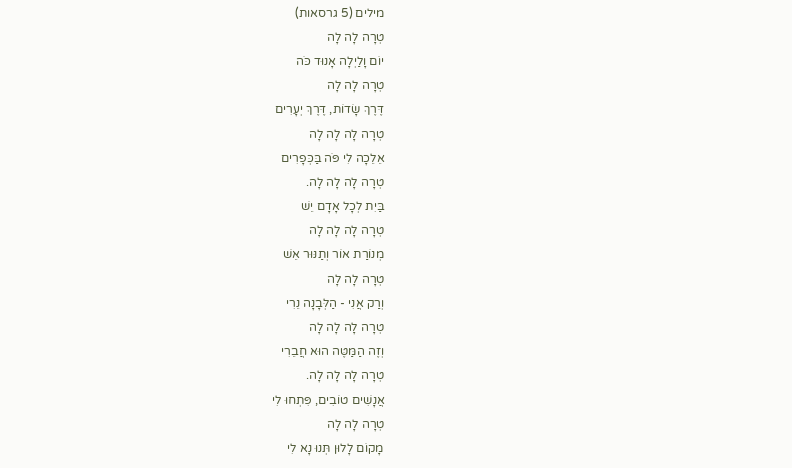מילים (5 גרסאות)
טְרָה לָה לָה
יוֹם וָלַיְלָה אָנוּד כֹּה
טְרָה לָה לָה
דֶּרֶךְ שָׂדוֹת, דֶּרֶךְ יְעָרִים
טְרָה לָה לָה לָה
אֵלֵכָה לִי פֹּה בַּכְּפָרִים
טְרָה לָה לָה לָה.
בַּיִת לְכָל אָדָם יֵשׁ
טְרָה לָה לָה לָה
מְנוֹרַת אוֹר וְתַנּוּר אֵשׁ
טְרָה לָה לָה
וְרַק אֲנִי - הַלְּבָנָה נֵרִי
טְרָה לָה לָה לָה
וְזֶה הַמַּטֶּה הוּא חֲבֵרִי
טְרָה לָה לָה לָה.
אֲנָשִׁים טוֹבִים, פִּתְחוּ לִי
טְרָה לָה לָה
מָקוֹם לָלוּן תְּנוּ נָא לִי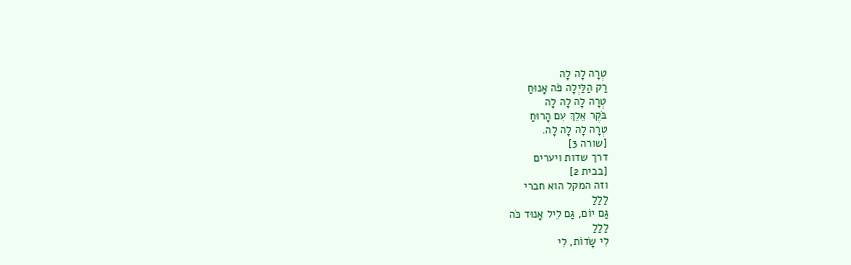טְרָה לָה לָה
רַק הַלַּיְלָה פֹּה אָנוּחַ
טְרָה לָה לָה לָה
בֹּקֶר אֵלֵךְ עִם הָרוּחַ
טְרָה לָה לָה לָה.
[שורה 3]
דרך שדות ויערים
[בבית 2]
וזה המקל הוא חברי
לַלַלַ
גַּם יוֹם, גַּם לֵיל אָנוּד כֹּה
לַלַלַ
לִי שָׂדוֹת, לִי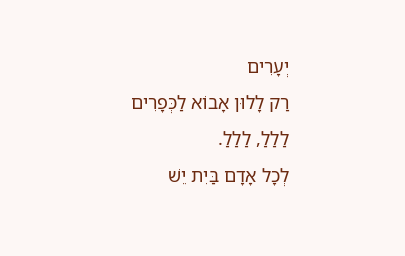יְעָרִים
רַק לָלוּן אָבוֹא לַכְּפָרִים
לַלַלַ, לַלַלַ.
לְכָל אָדָם בַּיִת יֵשׁ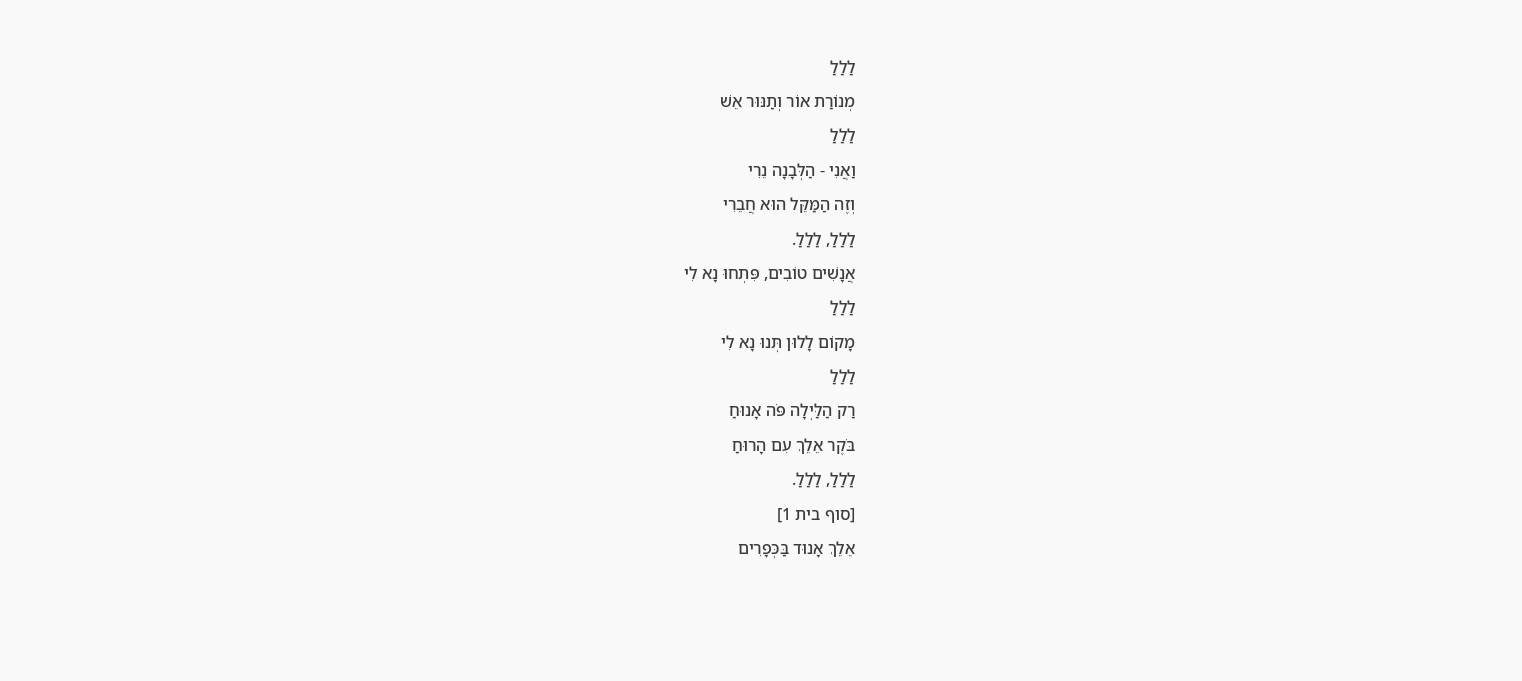לַלַלַ
מְנוֹרַת אוֹר וְתַנּוּר אֵשׁ
לַלַלַ
וַאֲנִי - הַלְּבָנָה נֵרִי
וְזֶה הַמַּקֵּל הוּא חֲבֵרִי
לַלַלַ, לַלַלַ.
אֲנָשִׁים טוֹבִים, פִּתְחוּ נָא לִי
לַלַלַ
מָקוֹם לָלוּן תְּנוּ נָא לִי
לַלַלַ
רַק הַלַּיְלָה פֹּה אָנוּחַ
בֹּקֶר אֵלֵךְ עִם הָרוּחַ
לַלַלַ, לַלַלַ.
[סוף בית 1]
אֵלֵךְ אָנוּד בַּכְּפָרִים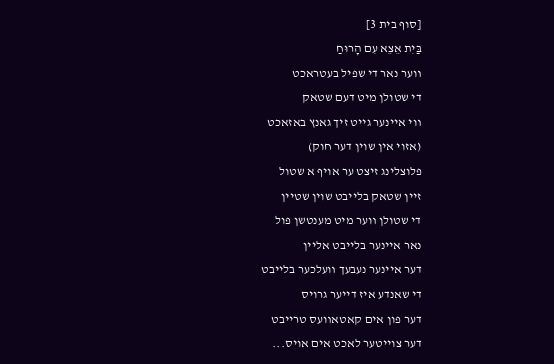[סוף בית 3]
בַּיִת אֵצֵא עִם הָרוּחַ
װער נאר די שפיל בעטראכט
די שטולן מיט דעם שטאק
װי איינער גייט זיך גאנץ באזאכט
(אזוי אין שוין דער חוק)
פלוצלינג זיצט ער אויף א שטול
זיין שטאק בלייבט שוין שטיין
די שטולן װער מיט מענטשן פול
נאר איינער בלייבט אליין
דער איינער נעבעך װעלכער בלייבט
די שאנדע איז דייער גרויס
דער פון אים קאטאװעס טרייבט
דער צוייטער לאכט אים אויס...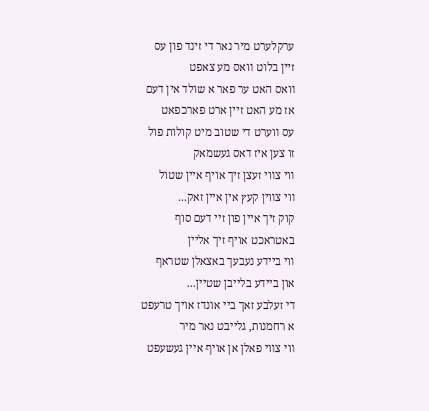ערקלערט מיר נאר די זינד פון עס
זיין בלוט װאס מע צאפט
װאס האט ער פאר א שולד אין דעם
אז מע האט זיין ארט פארכפאט
עס װערט די שטוב מיט קולות פול
זו צען איז דאס געשמאק
װי צװי זעצן זיך אויף איין שטול
װי צװין קעץ אין איין זאק...
קוק זיך איין פון זיי דעם סוף
באטראכט אויף זיך אליין
װי ביידע נעבעך באצאלן שטראף
און ביידע בלייבן שטיין...
די זעלבע זאך ביי אונדז אויך טרעפט
א רחמנות, גלייבט נאר מיר
װי צװי פאלן אן אויף איין געשעפט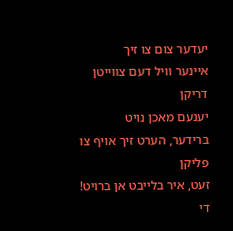יעדער צום צו זיך
איינער װיל דעם צװייטן דריקן
יענעם מאכן נויט
ברידער, הערט זיך אויף צו פליקן
זעט, איר בלייבט אן ברויט!
די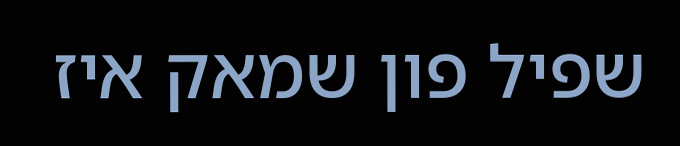שפיל פון שמאק איז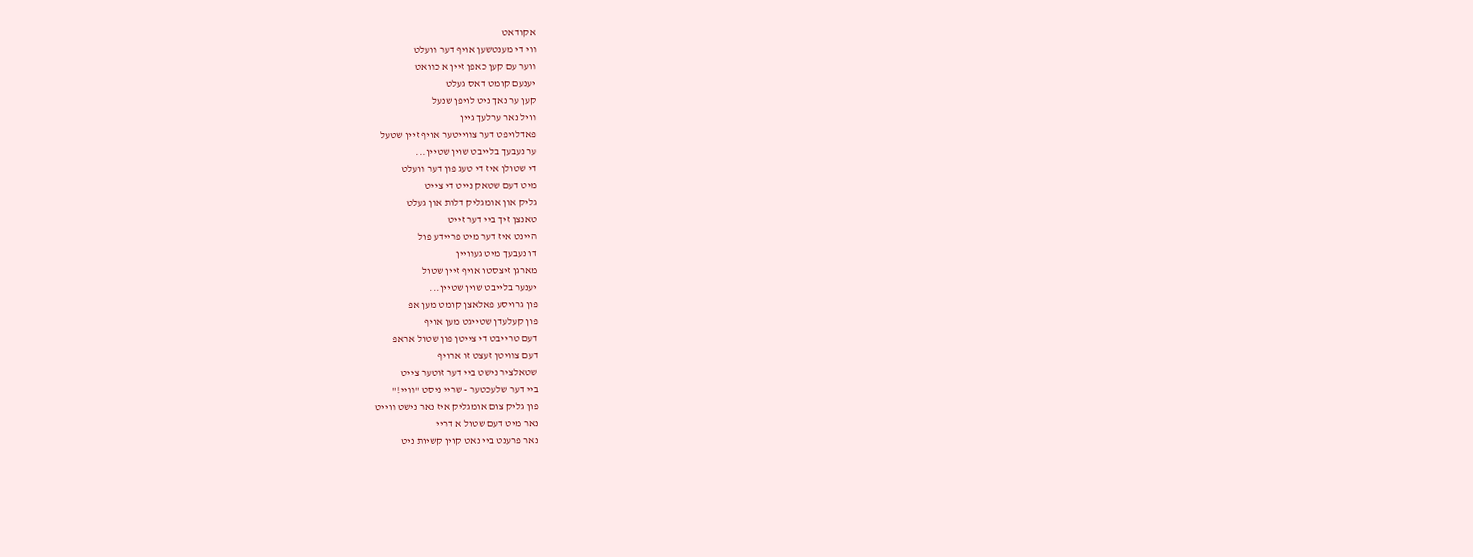אקודאט
װי די מענטשען אויף דער װעלט
װער עם קען כאפן זיין א כװאט
יענעם קומט דאס געלט
קען ער נאך ניט לויפן שנעל
װיל נאר ערלעך גיין
פאדלויפט דער צװייטער אויף זיין שטעל
ער נעבעך בלייבט שוין שטיין...
די שטולן איז די טעג פון דער װעלט
מיט דעם שטאק נייט די צייט
גליק און אומגליק דלות און געלט
טאנצן זיך ביי דער זייט
היינט איז דער מיט פריידע פול
דו נעבעך מיט געװיין
מארגן זיצסטו אויף זיין שטול
יענער בלייבט שוין שטיין...
פון גרויסע פאלאצן קומט מען אפ
פון קעלעדן שטייגט מען אויף
דעם טרייבט די צייטן פון שטול אראפ
דעם צװיטן זעצט זו ארויף
שטאלציר נישט ביי דער זוטער צייט
ביי דער שלעכטער - שריי ניסט "װיי!"
פון גליק צום אומגליק איז נאר נישט װייט
נאר מיט דעם שטול א דריי
נאר פרענט ביי נאט קוין קשיות ניט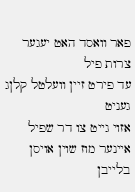פאר װאסד האט יעגער צרות פיל
עד פירט זיין װעלטל קלןג געניט
אזוי גייט צו דר שפיל
איינער מוז שוין אויסן בלייבן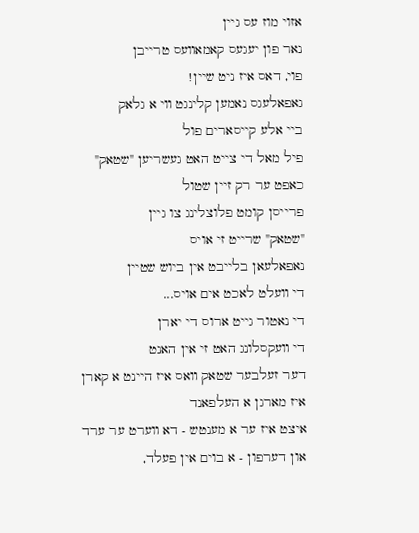אזוי מוז עס גיין
נאר פון יעגעס קאמאװעס טרייבן
פוי, דאס איז ניט שיין!
גאפאלעגס נאמען קלינגט װי א גלאק
ביי אלע קייסארים פול
פיל מאל די צייט האט געשריען "שטאק"
כאפט ער רק זיין שטול
פרייסן קומט פלוצלינג צו גיין
"שטאק" שרייט זי אויס
נאפאלעאן בלייבט אין ביוש שטיין
די װעלט לאכט אים אויס...
די נאטור גייט ארוס די יארן
די װעקסלונג האט זי אין האנט
דער זעלבער שטאק װאס איז היינט א קארן
איז מארגן א העלפאנד
איצט איז ער א מענטש - דא װערט ער ערד
און דערפון - א בוים אין פעלד,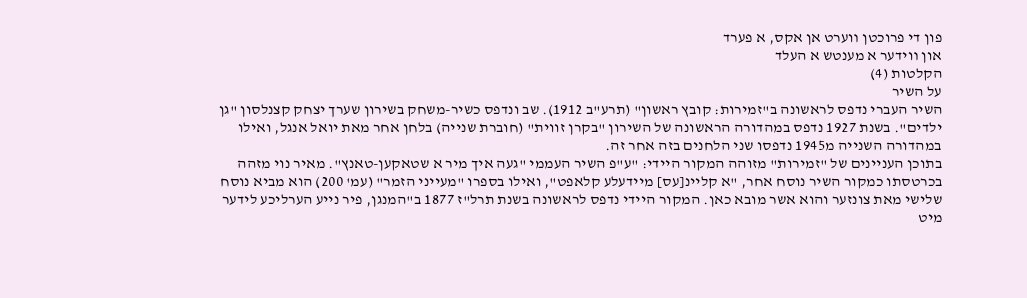פון די פרוכטן װערט אן אקס, א פערד
און װידער א מענטש א העלד
הקלטות (4)
על השיר
השיר העברי נדפס לראשונה ב"זמירות: קובץ ראשון" (תרע"ב 1912). שב ונדפס כשיר-משחק בשירון שערך יצחק קצנלסון "גן ילדים". בשנת 1927 נדפס במהדורה הראשונה של השירון "בקרן זווית" (חוברת שנייה) בלחן אחר מאת יואל אנגל, ואילו במהדורה השנייה מ1945 נדפסו שני הלחנים בזה אחר זה.
בתוכן העניינים של "זמירות" מזוהה המקור היידי: "ע"פ השיר העממי "געה איך מיר א שטאקען-טאנץ". מאיר נוי מזהה בכרטסתו כמקור השיר נוסח אחר, "א קליינ[עס] מיידעלע קלאפט", ואילו בספרו "מעייני הזמר" (עמ' 200) הוא מביא נוסח שלישי מאת צונזער והוא אשר מובא כאן. המקור היידי נדפס לראשונה בשנת תרל"ז 1877 ב"המנגן, פיר נייע הערליכע לידער מיט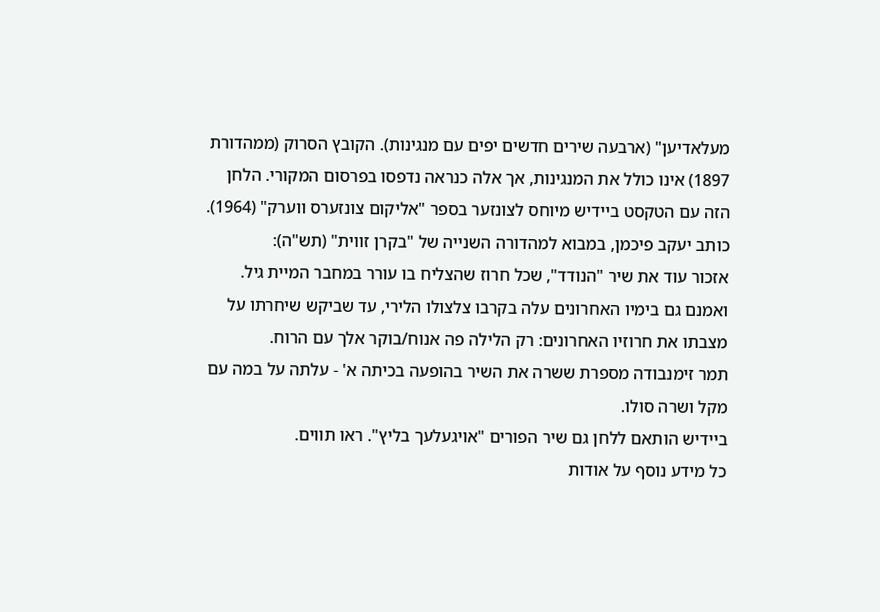מעלאדיען" (ארבעה שירים חדשים יפים עם מנגינות). הקובץ הסרוק (ממהדורת 1897) אינו כולל את המנגינות, אך אלה כנראה נדפסו בפרסום המקורי. הלחן הזה עם הטקסט ביידיש מיוחס לצונזער בספר "אליקום צונזערס ווערק" (1964).
כותב יעקב פיכמן, במבוא למהדורה השנייה של "בקרן זווית" (תש"ה):
אזכור עוד את שיר "הנודד", שכל חרוז שהצליח בו עורר במחבר המיית גיל. ואמנם גם בימיו האחרונים עלה בקרבו צלצולו הלירי, עד שביקש שיחרתו על מצבתו את חרוזיו האחרונים: רק הלילה פה אנוח/בוקר אלך עם הרוח.
תמר זימנבודה מספרת ששרה את השיר בהופעה בכיתה א' - עלתה על במה עם מקל ושרה סולו.
ביידיש הותאם ללחן גם שיר הפורים "אויגעלעך בליץ". ראו תווים.
כל מידע נוסף על אודות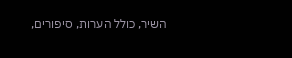השיר, כולל הערות, סיפורים,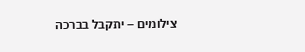צילומים – יתקבל בברכה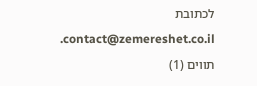לכתובת contact@zemereshet.co.il.
תווים (1)